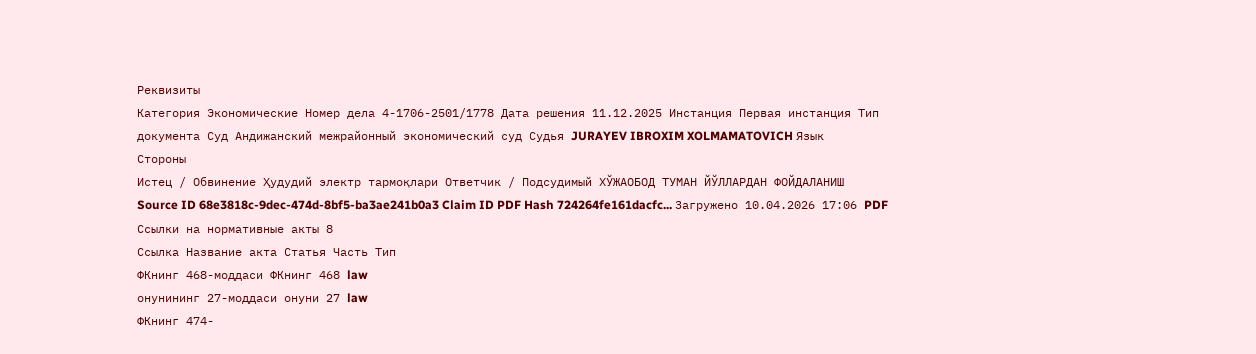Реквизиты
Категория Экономические Номер дела 4-1706-2501/1778 Дата решения 11.12.2025 Инстанция Первая инстанция Тип документа Суд Андижанский межрайонный экономический суд Судья JURAYEV IBROXIM XOLMAMATOVICH Язык
Стороны
Истец / Обвинение Ҳудудий электр тармоқлари Ответчик / Подсудимый ХЎЖАОБОД ТУМАН ЙЎЛЛАРДАН ФОЙДАЛАНИШ
Source ID 68e3818c-9dec-474d-8bf5-ba3ae241b0a3 Claim ID PDF Hash 724264fe161dacfc... Загружено 10.04.2026 17:06 PDF
Ссылки на нормативные акты 8
Ссылка Название акта Статья Часть Тип
ФКнинг 468-моддаси ФКнинг 468 law
онунининг 27-моддаси онуни 27 law
ФКнинг 474-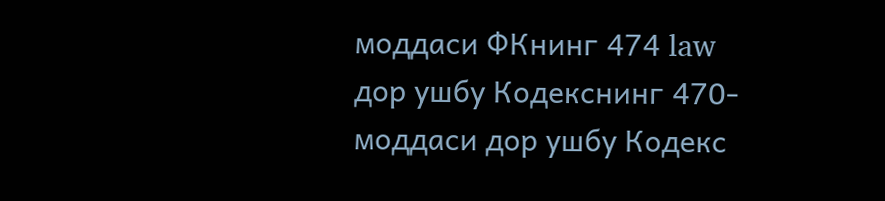моддаси ФКнинг 474 law
дор ушбу Кодекснинг 470-моддаси дор ушбу Кодекс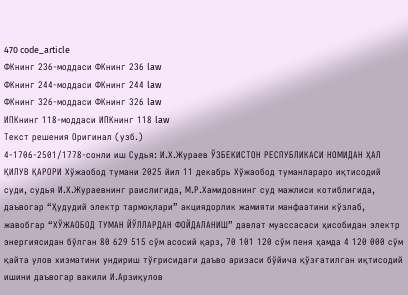470 code_article
ФКнинг 236-моддаси ФКнинг 236 law
ФКнинг 244-моддаси ФКнинг 244 law
ФКнинг 326-моддаси ФКнинг 326 law
ИПКнинг 118-моддаси ИПКнинг 118 law
Текст решения Оригинал (узб.)
4-1706-2501/1778-сонли иш Судья: И.Х.Жураев ЎЗБЕКИСТОН РЕСПУБЛИКАСИ НОМИДАН ҲАЛ ҚИЛУВ ҚАРОРИ Хўжаобод тумани 2025 йил 11 декабрь Хўжаобод туманлараро иқтисодий суди, судья И.Х.Жураевнинг раислигида, М.Р.Хамидовнинг суд мажлиси котиблигида, даъвогар “Ҳудудий электр тармоқлари” акциядорлик жамияти манфаатини кўзлаб, жавобгар “ХЎЖАОБОД ТУМАН ЙЎЛЛАРДАН ФОЙДАЛАНИШ” давлат муассасаси ҳисобидан электр энергиясидан бўлган 80 629 515 сўм асосий қарз, 70 101 120 сўм пеня ҳамда 4 120 000 сўм қайта улов хизматини ундириш тўғрисидаги даъво аризаси бўйича қўзғатилган иқтисодий ишини даъвогар вакили И.Арзиқулов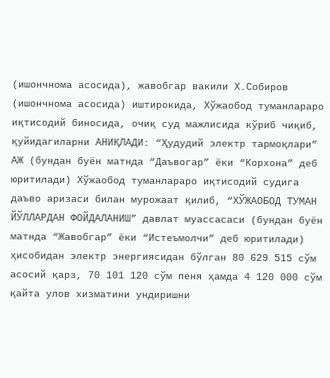(ишончнома асосида), жавобгар вакили Х.Собиров (ишончнома асосида) иштирокида, Хўжаобод туманлараро иқтисодий биносида, очиқ суд мажлисида кўриб чиқиб, қуйидагиларни АНИҚЛАДИ: “Ҳудудий электр тармоқлари” АЖ (бундан буён матнда “Даъвогар” ёки “Корхона” деб юритилади) Хўжаобод туманлараро иқтисодий судига даъво аризаси билан мурожаат қилиб, “ХЎЖАОБОД ТУМАН ЙЎЛЛАРДАН ФОЙДАЛАНИШ” давлат муассасаси (бундан буён матнда “Жавобгар” ёки “Истеъмолчи” деб юритилади) ҳисобидан электр энергиясидан бўлган 80 629 515 сўм асосий қарз, 70 101 120 сўм пеня ҳамда 4 120 000 сўм қайта улов хизматини ундиришни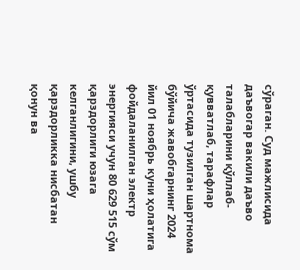сўраган. Суд мажлисида даъвогар вакили даъво талабларини қўллаб-қувватлаб, тарафлар ўртасида тузилган шартнома бўйича жавобгарнинг 2024 йил 01 ноябрь куни ҳолатига фойдаланилган электр энергияси учун 80 629 515 сўм қарздорлиги юзага келганлигини, ушбу қарздорликка нисбатан қонун ва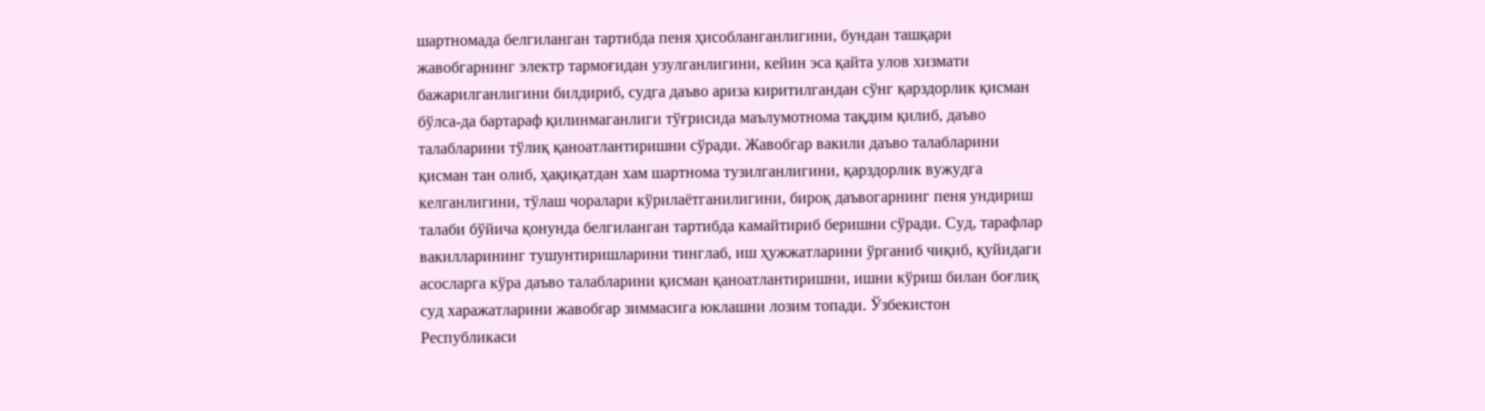шартномада белгиланган тартибда пеня ҳисобланганлигини, бундан ташқари жавобгарнинг электр тармоғидан узулганлигини, кейин эса қайта улов хизмати бажарилганлигини билдириб, судга даъво ариза киритилгандан сўнг қарздорлик қисман бўлса-да бартараф қилинмаганлиги тўғрисида маълумотнома тақдим қилиб, даъво талабларини тўлиқ қаноатлантиришни сўради. Жавобгар вакили даъво талабларини қисман тан олиб, ҳақиқатдан хам шартнома тузилганлигини, қарздорлик вужудга келганлигини, тўлаш чоралари кўрилаётганилигини, бироқ даъвогарнинг пеня ундириш талаби бўйича қонунда белгиланган тартибда камайтириб беришни сўради. Суд, тарафлар вакилларининг тушунтиришларини тинглаб, иш ҳужжатларини ўрганиб чиқиб, қуйидаги асосларга кўра даъво талабларини қисман қаноатлантиришни, ишни кўриш билан боғлиқ суд харажатларини жавобгар зиммасига юклашни лозим топади. Ўзбекистон Республикаси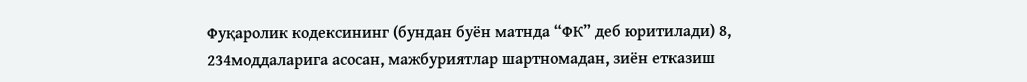Фуқаролик кодексининг (бундан буён матнда “ФК” деб юритилади) 8, 234моддаларига асосан, мажбуриятлар шартномадан, зиён етказиш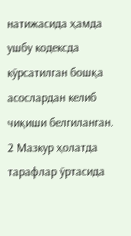натижасида ҳамда ушбу кодексда кўрсатилган бошқа асослардан келиб чиқиши белгиланган. 2 Мазкур ҳолатда тарафлар ўртасида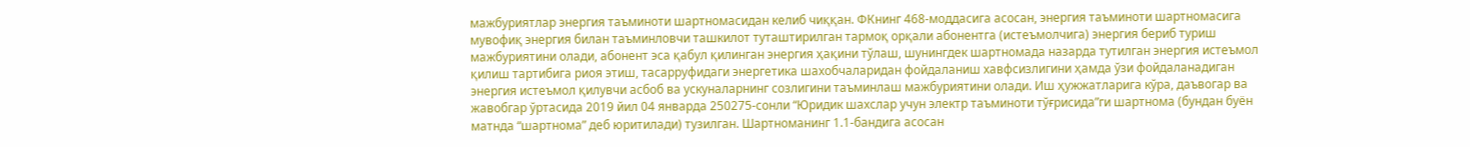мажбуриятлар энергия таъминоти шартномасидан келиб чиққан. ФКнинг 468-моддасига асосан, энергия таъминоти шартномасига мувофиқ энергия билан таъминловчи ташкилот туташтирилган тармоқ орқали абонентга (истеъмолчига) энергия бериб туриш мажбуриятини олади, абонент эса қабул қилинган энергия ҳақини тўлаш, шунингдек шартномада назарда тутилган энергия истеъмол қилиш тартибига риоя этиш, тасарруфидаги энергетика шахобчаларидан фойдаланиш хавфсизлигини ҳамда ўзи фойдаланадиган энергия истеъмол қилувчи асбоб ва ускуналарнинг созлигини таъминлаш мажбуриятини олади. Иш ҳужжатларига кўра, даъвогар ва жавобгар ўртасида 2019 йил 04 январда 250275-сонли “Юридик шахслар учун электр таъминоти тўғрисида”ги шартнома (бундан буён матнда “шартнома” деб юритилади) тузилган. Шартноманинг 1.1-бандига асосан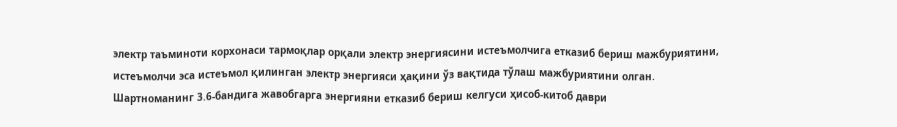электр таъминоти корхонаси тармоқлар орқали электр энергиясини истеъмолчига етказиб бериш мажбуриятини, истеъмолчи эса истеъмол қилинган электр энергияси ҳақини ўз вақтида тўлаш мажбуриятини олган. Шартноманинг 3.6-бандига жавобгарга энергияни етказиб бериш келгуси ҳисоб-китоб даври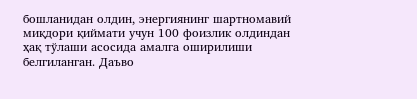бошланидан олдин, энергиянинг шартномавий миқдори қиймати учун 100 фоизлик олдиндан ҳақ тўлаши асосида амалга оширилиши белгиланган. Даъво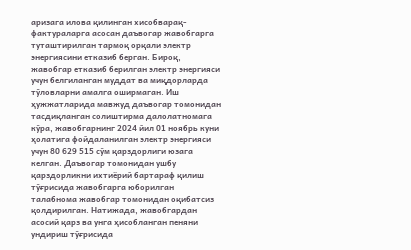аризага илова қилинган хисобварақ-фактураларга асосан даъвогар жавобгарга туташтирилган тармоқ орқали электр энергиясини етказиб берган. Бироқ, жавобгар етказиб берилган электр энергияси учун белгиланган муддат ва миқдорларда тўловларни амалга оширмаган. Иш ҳужжатларида мавжуд даъвогар томонидан тасдиқланган солиштирма далолатномага кўра, жавобгарнинг 2024 йил 01 ноябрь куни ҳолатига фойдаланилган электр энергияси учун 80 629 515 сўм қарздорлиги юзага келган. Даъвогар томонидан ушбу қарздорликни ихтиёрий бартараф қилиш тўғрисида жавобгарга юборилган талабнома жавобгар томонидан оқибатсиз қолдирилган. Натижада, жавобгардан асосий қарз ва унга ҳисобланган пеняни ундириш тўғрисида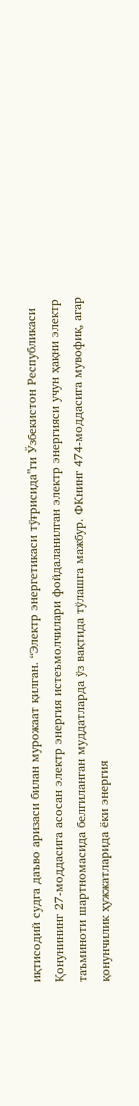иқтисодий судга даъво аризаси билан мурожаат қилган. “Электр энергетикаси тўғрисида”ги Ўзбекистон Республикаси Қонунининг 27-моддасига асосан электр энергия истеъмолчилари фойдаланилган электр энергияси учун ҳақни электр таъминоти шартномасида белгиланган муддатларда ўз вақтида тўлашга мажбур. ФКнинг 474-моддасига мувофиқ, агар қонунчилик ҳужжатларида ёки энергия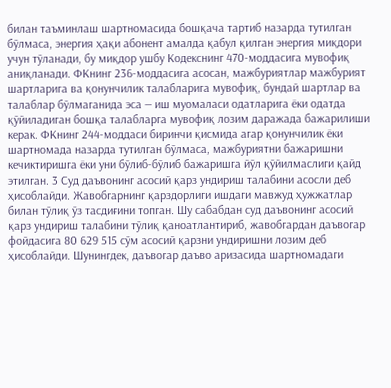билан таъминлаш шартномасида бошқача тартиб назарда тутилган бўлмаса, энергия ҳақи абонент амалда қабул қилган энергия миқдори учун тўланади, бу миқдор ушбу Кодекснинг 470-моддасига мувофиқ аниқланади. ФКнинг 236-моддасига асосан, мажбуриятлар мажбурият шартларига ва қонунчилик талабларига мувофиқ, бундай шартлар ва талаблар бўлмаганида эса — иш муомаласи одатларига ёки одатда қўйиладиган бошқа талабларга мувофиқ лозим даражада бажарилиши керак. ФКнинг 244-моддаси биринчи қисмида агар қонунчилик ёки шартномада назарда тутилган бўлмаса, мажбуриятни бажаришни кечиктиришга ёки уни бўлиб-бўлиб бажаришга йўл қўйилмаслиги қайд этилган. 3 Суд даъвонинг асосий қарз ундириш талабини асосли деб ҳисоблайди. Жавобгарнинг қарздорлиги ишдаги мавжуд ҳужжатлар билан тўлиқ ўз тасдиғини топган. Шу сабабдан суд даъвонинг асосий қарз ундириш талабини тўлиқ қаноатлантириб, жавобгардан даъвогар фойдасига 80 629 515 сўм асосий қарзни ундиришни лозим деб ҳисоблайди. Шунингдек, даъвогар даъво аризасида шартномадаги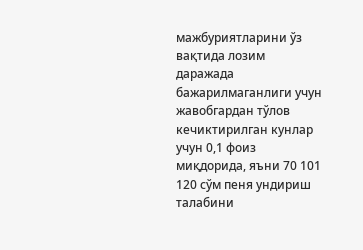мажбуриятларини ўз вақтида лозим даражада бажарилмаганлиги учун жавобгардан тўлов кечиктирилган кунлар учун 0,1 фоиз миқдорида, яъни 70 101 120 сўм пеня ундириш талабини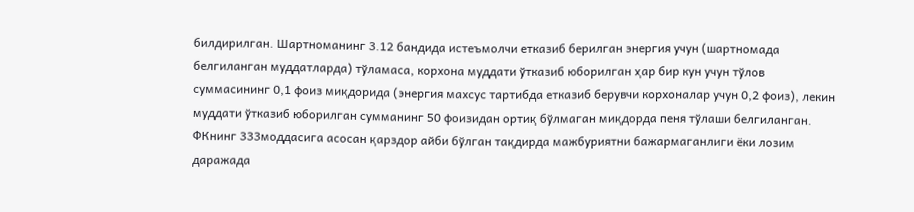билдирилган. Шартноманинг 3.12 бандида истеъмолчи етказиб берилган энергия учун (шартномада белгиланган муддатларда) тўламаса, корхона муддати ўтказиб юборилган ҳар бир кун учун тўлов суммасининг 0,1 фоиз миқдорида (энергия махсус тартибда етказиб берувчи корхоналар учун 0,2 фоиз), лекин муддати ўтказиб юборилган сумманинг 50 фоизидан ортиқ бўлмаган миқдорда пеня тўлаши белгиланган. ФКнинг 333моддасига асосан қарздор айби бўлган тақдирда мажбуриятни бажармаганлиги ёки лозим даражада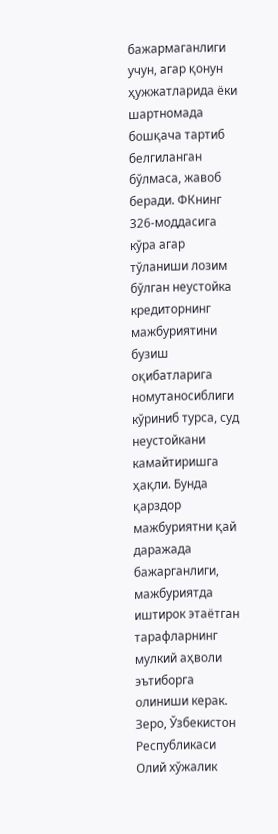бажармаганлиги учун, агар қонун ҳужжатларида ёки шартномада бошқача тартиб белгиланган бўлмаса, жавоб беради. ФКнинг 326-моддасига кўра агар тўланиши лозим бўлган неустойка кредиторнинг мажбуриятини бузиш оқибатларига номутаносиблиги кўриниб турса, суд неустойкани камайтиришга ҳақли. Бунда қарздор мажбуриятни қай даражада бажарганлиги, мажбуриятда иштирок этаётган тарафларнинг мулкий аҳволи эътиборга олиниши керак. Зеро, Ўзбекистон Республикаси Олий хўжалик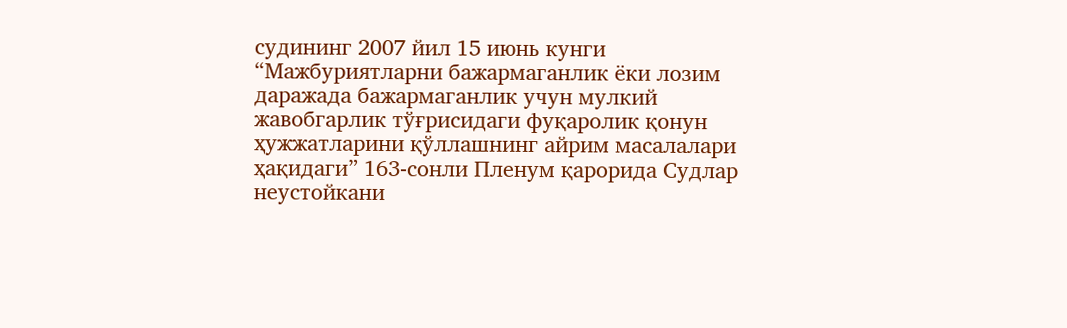судининг 2007 йил 15 июнь кунги “Мажбуриятларни бажармаганлик ёки лозим даражада бажармаганлик учун мулкий жавобгарлик тўғрисидаги фуқаролик қонун ҳужжатларини қўллашнинг айрим масалалари ҳақидаги” 163-сонли Пленум қарорида Судлар неустойкани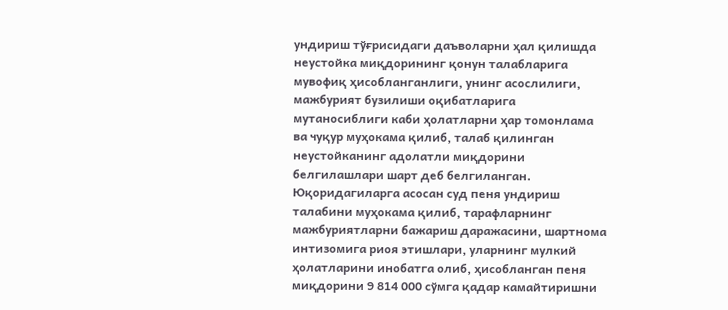ундириш тўғрисидаги даъволарни ҳал қилишда неустойка миқдорининг қонун талабларига мувофиқ ҳисобланганлиги, унинг асослилиги, мажбурият бузилиши оқибатларига мутаносиблиги каби ҳолатларни ҳар томонлама ва чуқур муҳокама қилиб, талаб қилинган неустойканинг адолатли миқдорини белгилашлари шарт деб белгиланган. Юқоридагиларга асосан суд пеня ундириш талабини муҳокама қилиб, тарафларнинг мажбуриятларни бажариш даражасини, шартнома интизомига риоя этишлари, уларнинг мулкий ҳолатларини инобатга олиб, ҳисобланган пеня миқдорини 9 814 000 сўмга қадар камайтиришни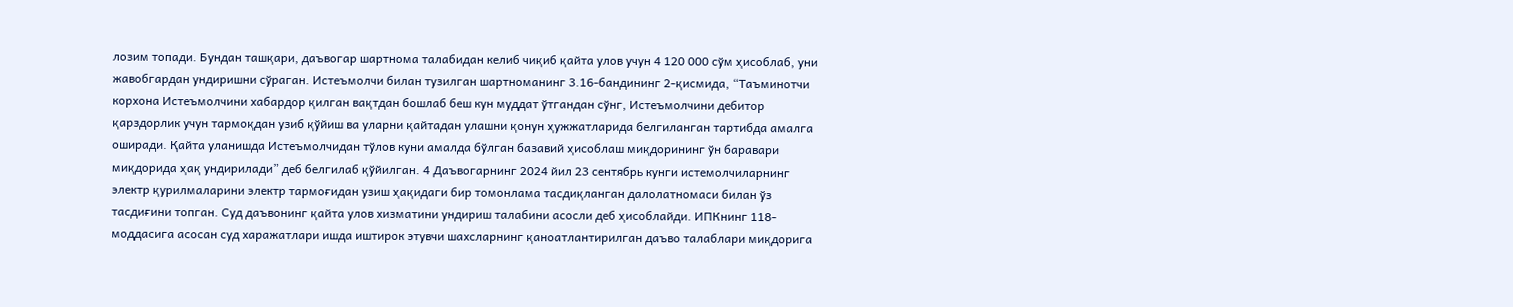лозим топади. Бундан ташқари, даъвогар шартнома талабидан келиб чиқиб қайта улов учун 4 120 000 сўм ҳисоблаб, уни жавобгардан ундиришни сўраган. Истеъмолчи билан тузилган шартноманинг 3.16-бандининг 2-қисмида, “Таъминотчи корхона Истеъмолчини хабардор қилган вақтдан бошлаб беш кун муддат ўтгандан сўнг, Истеъмолчини дебитор қарздорлик учун тармоқдан узиб қўйиш ва уларни қайтадан улашни қонун ҳужжатларида белгиланган тартибда амалга оширади. Қайта уланишда Истеъмолчидан тўлов куни амалда бўлган базавий ҳисоблаш миқдорининг ўн баравари миқдорида ҳақ ундирилади” деб белгилаб қўйилган. 4 Даъвогарнинг 2024 йил 23 сентябрь кунги истемолчиларнинг электр қурилмаларини электр тармоғидан узиш ҳақидаги бир томонлама тасдиқланган далолатномаси билан ўз тасдиғини топган. Суд даъвонинг қайта улов хизматини ундириш талабини асосли деб ҳисоблайди. ИПКнинг 118-моддасига асосан суд харажатлари ишда иштирок этувчи шахсларнинг қаноатлантирилган даъво талаблари миқдорига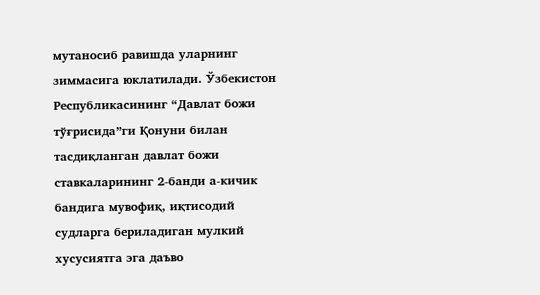мутаносиб равишда уларнинг зиммасига юклатилади. Ўзбекистон Республикасининг “Давлат божи тўғрисида”ги Қонуни билан тасдиқланган давлат божи ставкаларининг 2-банди а-кичик бандига мувофиқ, иқтисодий судларга бериладиган мулкий хусусиятга эга даъво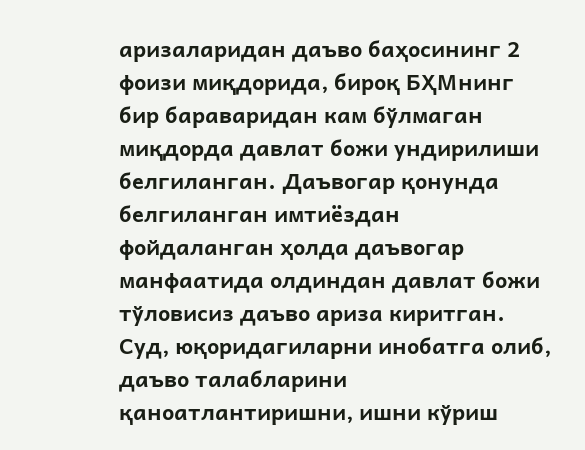аризаларидан даъво баҳосининг 2 фоизи миқдорида, бироқ БҲМнинг бир бараваридан кам бўлмаган миқдорда давлат божи ундирилиши белгиланган. Даъвогар қонунда белгиланган имтиёздан фойдаланган ҳолда даъвогар манфаатида олдиндан давлат божи тўловисиз даъво ариза киритган. Суд, юқоридагиларни инобатга олиб, даъво талабларини қаноатлантиришни, ишни кўриш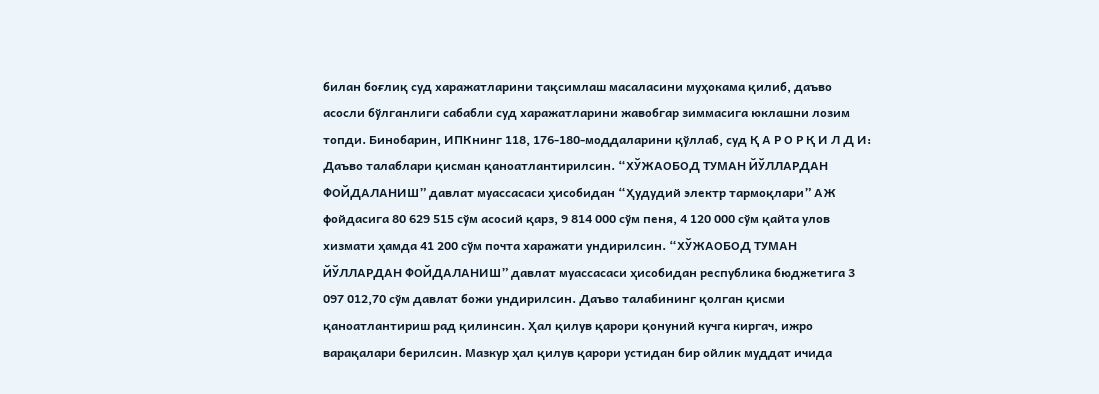билан боғлиқ суд харажатларини тақсимлаш масаласини муҳокама қилиб, даъво асосли бўлганлиги сабабли суд харажатларини жавобгар зиммасига юклашни лозим топди. Бинобарин, ИПКнинг 118, 176-180-моддаларини қўллаб, суд Қ А Р О Р Қ И Л Д И: Даъво талаблари қисман қаноатлантирилсин. “ХЎЖАОБОД ТУМАН ЙЎЛЛАРДАН ФОЙДАЛАНИШ” давлат муассасаси ҳисобидан “Ҳудудий электр тармоқлари” АЖ фойдасига 80 629 515 сўм асосий қарз, 9 814 000 сўм пеня, 4 120 000 сўм қайта улов хизмати ҳамда 41 200 сўм почта харажати ундирилсин. “ХЎЖАОБОД ТУМАН ЙЎЛЛАРДАН ФОЙДАЛАНИШ” давлат муассасаси ҳисобидан республика бюджетига 3 097 012,70 сўм давлат божи ундирилсин. Даъво талабининг қолган қисми қаноатлантириш рад қилинсин. Ҳал қилув қарори қонуний кучга киргач, ижро варақалари берилсин. Мазкур ҳал қилув қарори устидан бир ойлик муддат ичида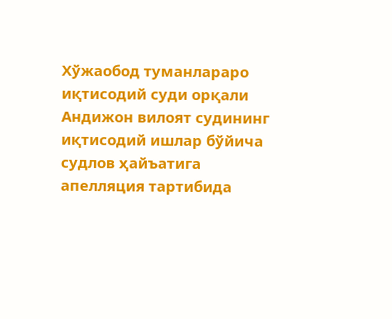Хўжаобод туманлараро иқтисодий суди орқали Андижон вилоят судининг иқтисодий ишлар бўйича судлов ҳайъатига апелляция тартибида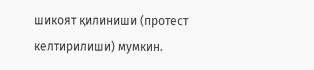шикоят қилиниши (протест келтирилиши) мумкин.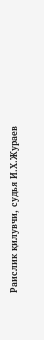Раислик қилувчи, судья И.Х.Жураев